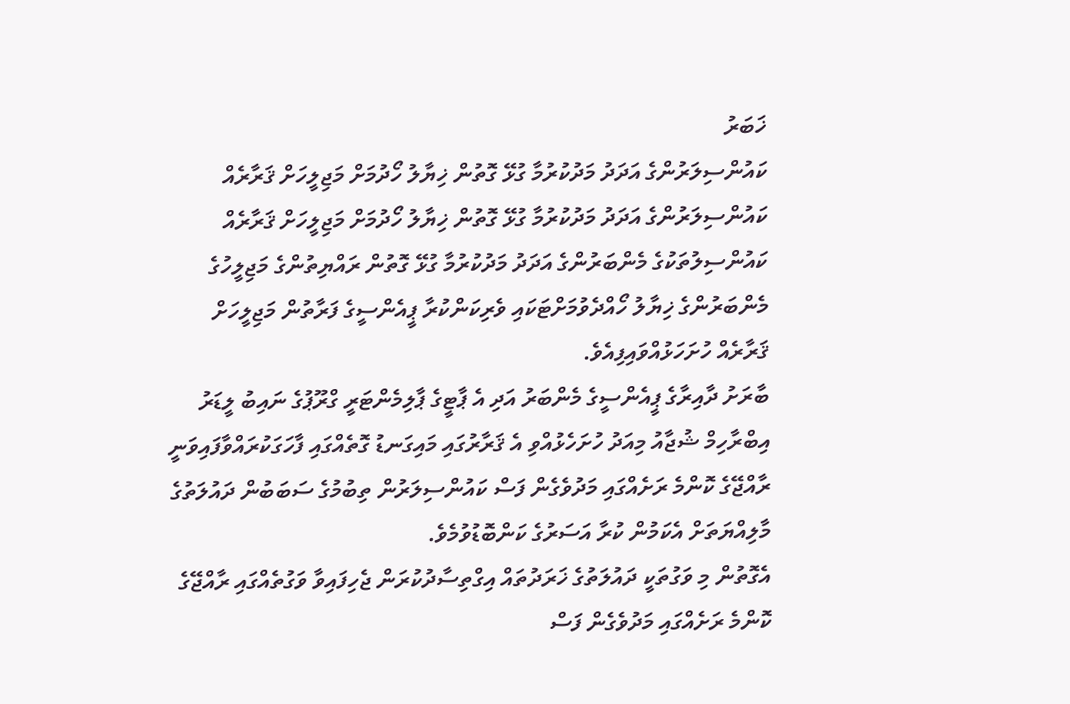ޚަބަރު
ކައުންސިލަރުންގެ އަދަދު މަދުކުރުމާ ގުޅޭ ގޮތުން ޚިޔާލު ހޯދުމަށް މަޖިލީހަށް ޤަރާރެއް
ކައުންސިލަރުންގެ އަދަދު މަދުކުރުމާ ގުޅޭ ގޮތުން ޚިޔާލު ހޯދުމަށް މަޖިލީހަށް ޤަރާރެއް
ކައުންސިލުތަކުގެ މެންބަރުންގެ އަދަދު މަދުކުރުމާ ގުޅޭ ގޮތުން ރައްޔިތުންގެ މަޖިލީހުގެ މެންބަރުންގެ ޚިޔާލު ހޯއްދެވުމަށްޓަކައި ވެރިކަންކުރާ ޕީއެންސީގެ ފަރާތުން މަޖިލީހަށް ޤަރާރެއް ހުށަހަޅުއްވައިފިއެވެ.
ބާރަށު ދާއިރާގެ ޕީއެންސީގެ މެންބަރު އަދި އެ ޕާޓީގެ ޕާލިމެންޓަރީ ގްރޫޕުގެ ނައިބު ލީޑަރު އިބްރާހިމް ޝުޖާއު މިއަދު ހުށަހެޅުއްވި އެ ޤަރާރުގައި މައިގަނޑު ގޮތެއްގައި ފާހަގަކުރައްވާފައިވަނީ ރާއްޖޭގެ ކޮންމެ ރަށެއްގައި މަދުވެގެން ފަސް ކައުންސިލަރުން ތިބުމުގެ ސަބަބުން ދައުލަތުގެ މާލިއްޔަތަށް އެކަމުން ކުރާ އަސަރުގެ ކަންބޮޑުވުމެވެ.
އެގޮތުން މި ވަގުތަކީ ދައުލަތުގެ ޚަރަދުތައް އިގްތިސާދުކުރަން ޖެހިފައިވާ ވަގުތެއްގައި ރާއްޖޭގެ ކޮންމެ ރަށެއްގައި މަދުވެގެން ފަސް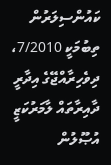ކައުންސިލަރުން ތިބުމަކީ 7/2010، ދިވެހިރާއްޖޭގެ އިދާރީ ދާއިރާތައް ލާމަރުކަޒީ އުޞޫލުން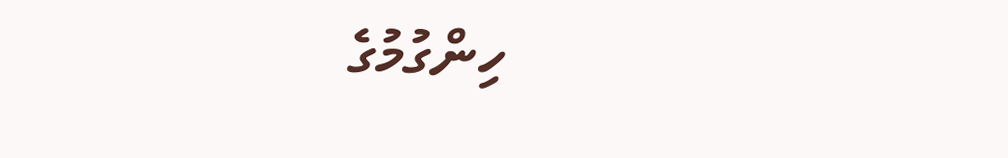ހިންގުމުގެ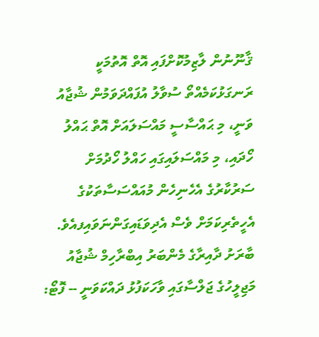ޤާނޫނުން ލާޒިމުކޮށްފައި އޮތް އޮތުމަކީ ރަނގަޅުކަމެއްތޯ ސުވާލު އުފައްދަވަމުން ޝުޖާއު ވަނީ، މި ޙައްސާސީ މައްސަލައަށް އޮތް ޙައްލު ހޯދައި، މި މައްސަލައިގައި ހައްލު ހޯދުމަށް ސަރުކާރުގެ އެހެނިހެން މުއައްސަސާތަކުގެ އެހީތެރިކަމަށް ވެސް އެދިވަޑައިގަންނަވައިފއެވެ.
ބާރަށު ދާއިރާގެ މެންބަރު އިބްރާހިމް ޝުޖާއު މަޖިލީހުގެ ޖަލްސާގައި ވާހަކަފުޅު ދައްކަވަނީ -- ފޮޓޯ: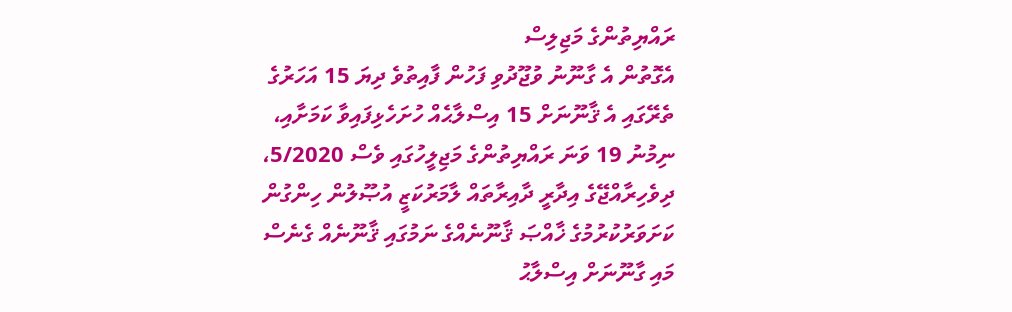ރައްޔިތުންގެ މަޖިލިސް
އެގޮތުން އެ ގާނޫނު ވުޖޫދުވި ފަހުން ފާއިތުވެ ދިޔަ 15 އަހަރުގެ ތެރޭގައި އެ ޤާނޫނަށް 15 އިސްލާޙެއް ހުށަހެޅިފައިވާ ކަމަށާއި، ނިމުނު 19 ވަނަ ރައްޔިތުންގެ މަޖިލީހުގައި ވެސް 5/2020، ދިވެހިރާއްޖޭގެ އިދާރީ ދާއިރާތައް ލާމަރުކަޒީ އުޞޫލުން ހިންގުން ކަށަވަރުކުރުމުގެ ޚާއްޞަ ޤާނޫނެއްގެ ނަމުގައި ޤާނޫނެއް ގެނެސް މައި ގާނޫނަށް އިސްލާޙު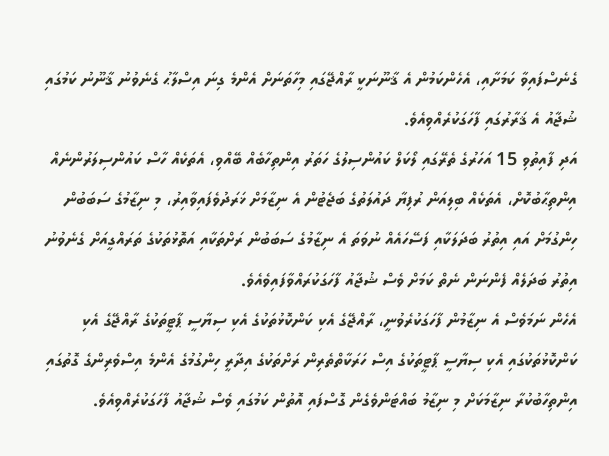ގެނެސްފައިވާ ކަމަށާއި، އެހެންކަމުން އެ ޤާނޫނަކީ ރާއްޖޭގައި މިހާތަނަށް އެންމެ ގިނަ އިސްލާޙު ގެނެވުނު ޤާނޫނު ކަމުގައި ޝުޖާއު އެ ޤަރާރުގައި ފާހަގަކުރެއްވިއެވެ.
އަދި ފާއިތުވި 15 އަހަރުގެ ތެރޭގައި ލޯކަލް ކައުންސިލުގެ ހަތަރު އިންތިހާބެއް ބޭއްވި، އެތަކެއް ހާސް ކައުންސިލަރުންނެއް އިންތިޙާބުކޮށް، އެތަކެއް ބިލިއަން ރުފިޔާ ދައުލަތުގެ ބަޖެޓުން އެ ނިޒާމަށް ޚަރަދުވެފައިވާއިރު، މި ނިޒާމުގެ ސަބަބުން ހިންގުމަށް އައި އިތުރު ބަދަލަކާއި ފަސޭހައެއް ނުވަތަ އެ ނިޒާމުގެ ސަބަބުން ރަށްތަކާއި އަތޮޅުތަކުގެ ތަރައްގީއަށް ގެނެވުނު އިތުރު ބަދަލެއް ފެންނަން ނެތް ކަމަށް ވެސް ޝުޖާއު ފާހަގަކުރައްވާފައިވެއެވެ.
އެހެން ނަމަވެސް އެ ނިޒާމުން ފާހަގަކުރެވުނީ، ރާއްޖޭގެ އެކި ކަންކޮޅުތަކުގެ އެކި ސިޔާސީ ޕާޓީތަކުގެ ރާއްޖޭގެ އެކި ކަންކޮޅުތަކުގައި އެކި ސިޔާސީ ޕާޓީތަކުގެ އިސް ހަރަކާތްތެރިން ރަށްތަކުގެ އިދާރީ ހިންގުމުގެ އެންމެ އިސްވެރިންގެ ގޮތުގައި އިންތިހާބުކުރާ ނިޒާމަކަށް މި ނިޒާމު ބައްޓަންވެގެން ގޮސްފައި އޮތުން ކަމުގައި ވެސް ޝުޖާއު ފާހަގަކުރެއްވިއެވެ.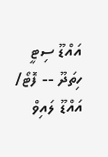އައްޑޫ ސިޓީ ހިތަދޫ -- ފޮޓޯ/ އައްޑޫ ލައިވް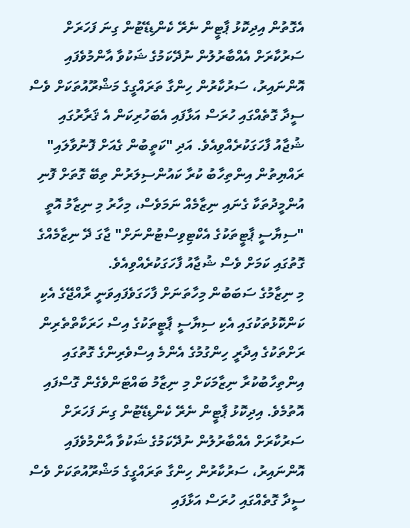އެގޮތުން އިދިކޮޅު ޕާޓީން ނެރޭ ކެންޑިޑޭޓުން ގިނަ ފަހަރަށް ސަރުކާރަށް އެއްބާރުލުން ނުދޭކަމުގެ ޝަކުވާ އާންމުވެފައި އޮންނައިރު، ސަރުކާރުން ހިންގާ ތަރައްގީގެ މަޝްރޫއުތަކަށް ވެސް ސީދާ ގޮތެއްގައި ހުރަސް އަޅާފައި އެބަހުރިކަން އެ ޤަރާރުގައި ޝުޖާއު ފާހަގަކުރެއްވިއެވެ. އަދި "ކަތީބުން ގެއަށް ފޮނުވާލައި" ރައްޔިތުން އިންތިހާބު ކުރާ ކައުންސިލަރުން ތިބޭ ގޮތަށް ފޮނި އުންމީދުތަކާ ގެނައި ނިޒާމެއް ނަމަވެސް، މިހާރު މި ނިޒާމު އޮތީ "ސިޔާސީ ޕާޓީތަކުގެ އެކްޓިވިސްޓުންނަށް" ޖާގަ ދޭ ނިޒާމެއްގެ ގޮތުގައި ކަމަށް ވެސް ޝުޖާއު ފާހަގަކުރެއްވިއެވެ.
މި ނިޒާމުގެ ސަބަބުން މިހާތަނަށް ފާހަގަވެފައިވަނީ ރާއްޖޭގެ އެކި ކަންކޮޅުތަކުގައި އެކި ސިޔާސީ ޕާޓީތަކުގެ އިސް ހަރަކާތްތެރިން ރަށްތަކުގެ އިދާރީ ހިންގުމުގެ އެންމެ އިސްވެރިންގެ ގޮތުގައި އިންތިހާބުކުރާ ނިޒާމަކަށް މި ނިޒާމު ބައްޓަންވެގެން ގޮސްފައި އޮތުމެވެ. އިދިކޮޅު ޕާޓީން ނެރޭ ކެންޑިޑޭޓުން ގިނަ ފަހަރަށް ސަރުކާރަށް އެއްބާރުލުން ނުދޭކަމުގެ ޝަކުވާ އާންމުވެފައި އޮންނައިރު، ސަރުކާރުން ހިންގާ ތަރައްގީގެ މަޝްރޫއުތަކަށް ވެސް ސީދާ ގޮތެއްގައި ހުރަސް އަޅާފައި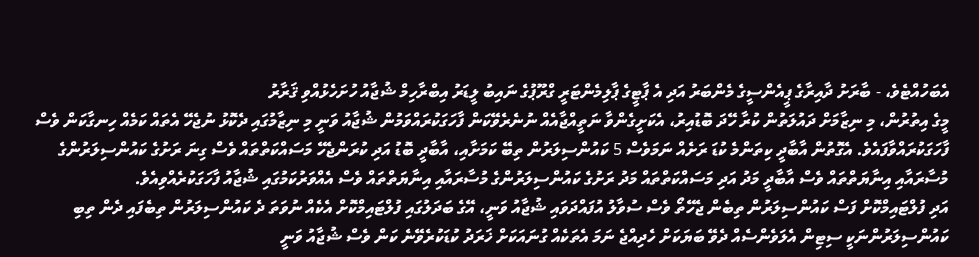އެބަހުއްޓެވެ، - ބާރަށު ދާއިރާގެ ޕީއެންސީގެ މެންބަރު އަދި އެ ޕާޓީގެ ޕާލިމެންޓަރީ ގްރޫޕުގެ ނައިބު ލީޑަރު އިބްރާހިމް ޝުޖާއު ހުށަހެޅުއްވި ޤަރާރު
މީގެ އިތުރުން، މި ނިޒާމަށް ދައުލަތުން ކުރާ ހޭދަ ބޮޑުއިރު، އެކަށީގެންވާ ނަތީއްޖާއެއް ނުނެރެވޭކަން ފާހަގަކުރައްވަމުން ޝުޖާއު ވަނީ މި ނިޒާމުގައި ދެކޮޅު ނުޖެހޭ އެތައް ކަމެއް ހިނގާކަން ވެސް ފާހަގަކުރައްވާފައެވެ. އެގޮތުން އާބާދީ ކިތަންމެ ކުޑަ ރަށެއް ނަމަވެސް 5 ކައުންސިލަރުން ތިބޭ ކަމަށާއި، އާބާދީ ބޮޑު އަދި ކުރަންޖެހޭ މަސައްކަތްތައް ވެސް ގިނަ ރަށުގެ ކައުންސިލަރުންގެ މުސާރައާއި އިނާޔަތްތައް ވެސް އާބާދީ މަދު އަދި މަސައްކަތްތައް މަދު ރަށުގެ ކައުންސިލަރުންގެ މުސާރައާއި އިނާޔަތްތައް ވެސް އެއްވަރުކަމުގައި ޝުޖާއު ފާހަގަކުރެއްވިއެވެ.
އަދި ފުލްޓައިމްކޮށް ފަސް ކައުންސިލަރުން ތިބެން ޖެހޭތޯ ވެސް ސުވާލު އުފައްދަވައި ޝުޖާއު ވަނީ، އޭގެ ބަދަލުގައި ފުލްޓައިމްކޮށް އެކެއް ނުވަތަ ދެ ކައުންސިލަރުން ތިބެފައި ދެން ތިބި ކައުންސިލަރުންނަކީ ސިޓިން އެލަވެންސެއް ދެވޭ ބަޔަކަށް ހެދިއްޖެ ނަމަ އެތަކެއް ގުނައަކަށް ޚަރަދު ކުޑަކުރެވޭނެ ކަން ވެސް ޝުޖާއު ވަނީ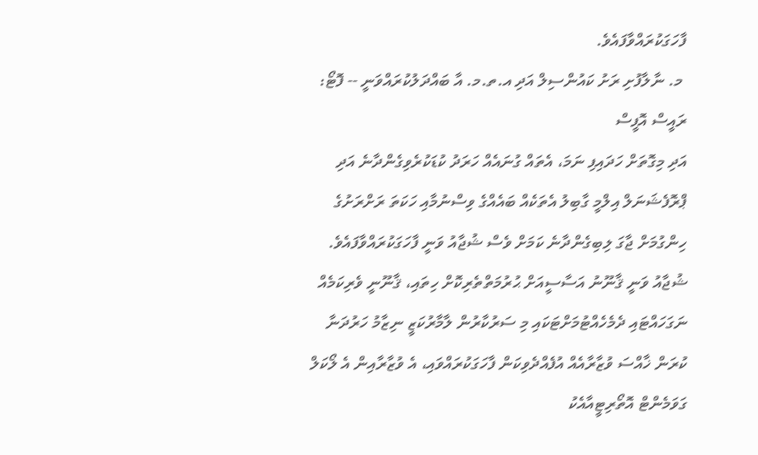ފާހަގަކުރައްވާފައެވެ.
 މ. ނާލާފުށި ރަށު ކައުންސިލް އަދި އ.ތ.މ. އާ ބައްދަލުކުރައްވަނީ -- ފޮޓޯ: ރައީސް އޮފީސް
އަދި މިގޮތަށް ހަދައިފި ނަމަ، އެތައް ގުނައެއް ހަރަދު ކުޑަކުރެވިގެންދާނެ އަދި ޕްރޮފެޝަނަލް އިލްމީ ގާބިލު އެތަކެއް ބައެއްގެ ވިސްނުމާއި ހަކަތަ ރަށްރަށުގެ ހިންގުމަށް ޖާގަ ލިބިގެންދާނެ ކަމަށް ވެސް ޝުޖާއު ވަނީ ފާހަގަކުރައްވާފައެވެ.
ޝުޖާއު ވަނީ ޤާނޫނު އަސާސީއަށް ޙުރުމަތްތެރިކޮށް ހިތައި، ޤާނޫނީ ވެރިކަމެއް ނަގަހައްޓައި ދެމެހެއްޓުމަށްޓަކައި މި ސަރުކާރުން ލާމާރުކަޒީ ނިޒާމު ހަރުދަނާ ކުރަން ޚާއްސަ ވުޒާރާއެއް އުފެއްދެވިކަން ފާހަގަކުރައްވައި، އެ ވުޒާރާއިން އެ ލޯކަލް ގަވަމެންޓް އޮތޯރިޓީއާއެކު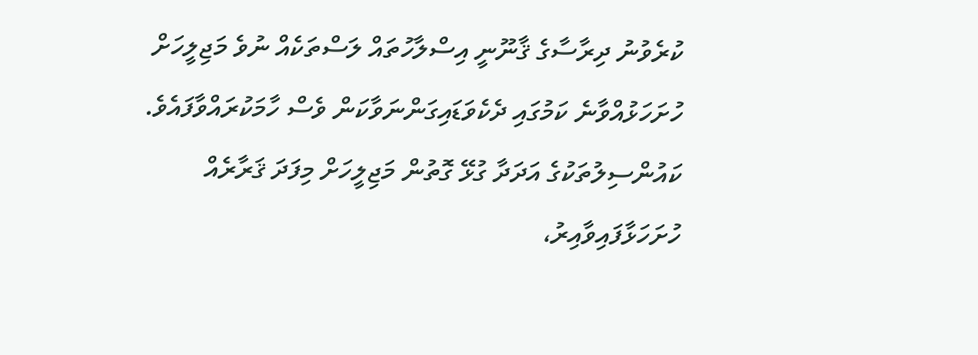ކުރެވުނު ދިރާސާގެ ޤާނޫނީ އިސްލާހުތައް ލަސްތަކެއް ނުވެ މަޖިލީހަށް ހުށަހަޅުއްވާނެ ކަމުގައި ދެކެވަޑައިގަންނަވާކަން ވެސް ހާމަކުރައްވާފައެވެ.
ކައުންސިލުތަކުގެ އަދަދާ ގުޅޭ ގޮތުން މަޖިލީހަށް މިފަދަ ޤަރާރެއް ހުށަހަޅާފައިވާއިރު،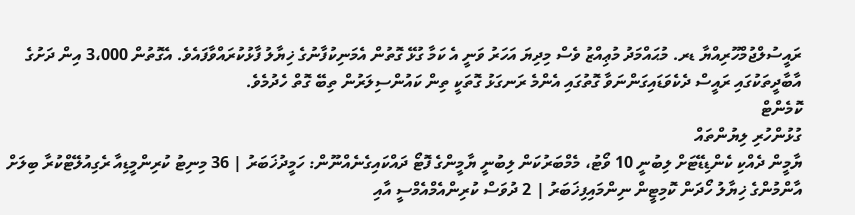ރައީސުލްޖުމްހޫރިއްޔާ ޑރ. މުޙައްމަދު މުޢިއްޒު ވެސް މިދިޔަ އަހަރު ވަނީ އެ ކަމާ ގުޅޭ ގޮތުން އެމަނިކުފާނުގެ ޚިޔާލު ފާޅުކުރައްވާފައެވެ. އެގޮތުން 3،000 އިން ދަށުގެ އާބާދީތަކުގައި ރައީސް ދެކެވަޑައިގަންނަވާ ގޮތުގައި އެންމެ ރަނގަޅު ގޮތަކީ ތިން ކައުންސިލަރުން ތިބޭ ގޮތް ހެދުމެވެ.
ކޮމެންޓް
ގުޅުންހުރި ލިޔުންތައް
ޔާމީން ދެއްކި ކެންޑިޑޭޓަށް ލިބުނީ 10 ވޯޓު، މެމްބަރުކަން ލިބުނީ ޔާމީންގެ ފޮޓޯ ދައްކައިގެނެއްނޫން: ހަމީދުޚަބަރު | 36 މިނިޓު ކުރިންމީޑިއާ ރެގިއުލޭޓްކުރާ ބިލަށް އާންމުންގެ ޚިޔާލު ހޯދަން ކޮމިޓީން ނިންމައިފިޚަބަރު | 2 ދުވަސް ކުރިންއެމްއެމްސީ އާއި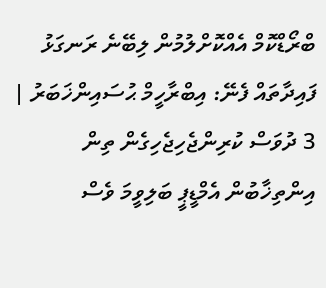ބްރޯޑްކޮމް އެއްކޮށްލުމުން ލިބޭނެ ރަނގަޅު ފައިދާތައް ފެނޭ: އިބްރާހީމް ޙުސައިންޚަބަރު | 3 ދުވަސް ކުރިންޖެހިޖެހިގެން ތިން އިންތިޚާބުން އެމްޑީޕީ ބަލިވީމަ ވެސް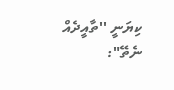ކިޔަނީ ''ތާއީދެއް ނެތޭ":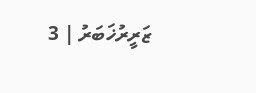ޒަރީރުޚަބަރު | 3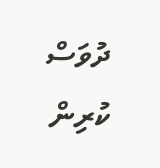ދުވަސް ކުރިން